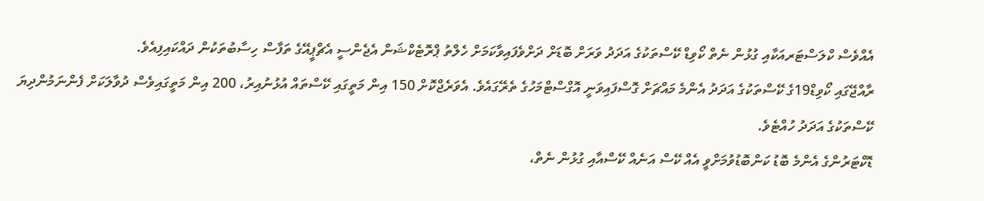އެއްވެސް ކްލަސްޓަރއަކާއި ގުޅުން ނެތް ކޯވިޑް ކޭސްތަކުގެ އަދަދު ވަރަށް ބޮޑަށް ދަށްވެފައިވާކަމަށް ހެލްތު ޕްރޮޓެކްޝަން އެޖެންސީ އެޗްޕީއޭގެ ތަފާސް ހިސާބުތަކުން ދައްކައިފިއެވެ.
ރާއްޖޭގައި ކޯވިޑް19ގެ ކޭސްތަކުގެ އަދަދު އެންމެ މައްޗަށް ގޮސްފައިވަނީ އޮގްސްޓްމަހުގެ ތެރޭގައެވެ. އެވަރެޖްކޮށް 150 އިން މަތީގައި ކޭސްތައް އުޅުނުއިރު، 200 އިން މަތީގައިވެސް ދުވާލަކަށް ފެންނަމުންދިޔަ ކޭސްތަކުގެ އަދަދު ހުއްޓެވެ.
ޑޮކްޓަރުންގެ އެންމެ ބޮޑު ކަންބޮޑުވުމަށްވީ އެއް ކޭސް އަނެއް ކޭސްއާއި ގުޅުން ނެތް،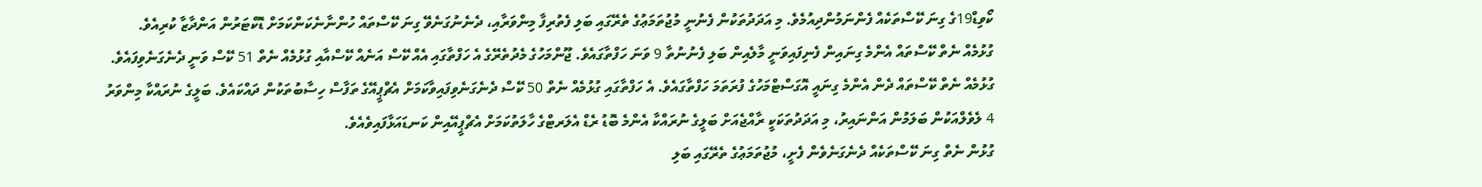ކޯވިޑް19ގެ ގިނަ ކޭސްތަކެއް ފެންނަމުންދިއުމެވެ. މި އަދަދުތަކުން ފެނުނީ މުޖުތަމަޢުގެ ތެރޭގައި ބަލި ފެތުރިފާ މިންވަރާއި، ދެނެނުގަނެވޭ ގިނަ ކޭސްތައް ހުންނާނެކަންކަމަށް ޑޮކްޓަރުން އަންދާޒާ ކުރިއެވެ.
ގުޅުމެއް ނެތް ކޭސްތައް އެންމެ ގިނައިން ފެނިފައިވަނީ މާލެއިން ބަލި ފެނުނުތާ 9 ވަނަ ހަފްތާގައެވެ. ޖޫންމަހުގެ މެދުތެރޭގެ އެ ހަފްތާގައި އެއް ކޭސް އަނެއް ކޭސްއާއި ގުޅުމެއް ނެތް 51 ކޭސް ވަނީ ދެނެގަނެވިފައެވެ. ގުޅުމެއް ނެތް ކޭސްތައް ދެން އެންމެ ގިނައީ އޮގަސްޓްމަހުގެ ފުރަތަމަ ހަފްތާގައެވެ. އެ ހަފްތާގައި ގުޅުމެއް ނެތް 50 ކޭސް ދެނެގަނެވިފައިވާކަމަށް އެޗްޕީއޭގެ ތަފާސް ހިސާބުތަކުން ދައްކައެވެ. ބަލީގެ ނުރައްކާ މިންވަރު 4 ލެވެލްއަކުން ބަލަމުން އަންނައިރު، މި އަދަދުތަކަކީ ރާއްޖެއަށް ބަލީގެ ނުރައްކާ އެންމެ ބޮޑު ރެޑް އެލަރޓްގެ ހާލަތުކަމަށް އެޗްޕީއޭއިން ކަނޑައަޅާފައިވެއެވެ.
ގުޅުން ނެތް ގިނަ ކޭސްތަކެއް ދެނެގަނެވެން ފެށީ، މުޖުތަމަޢުގެ ތެރޭގައި ބަލި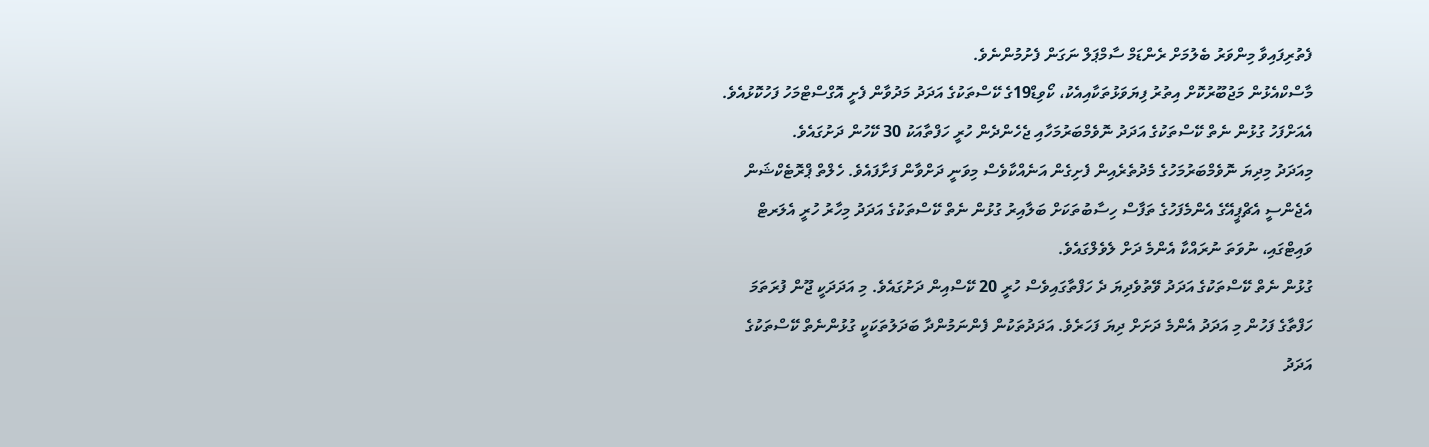ފެތުރިފައިވާ މިންވަރު ބެލުމަށް ރެންޑަމް ސާމްޕަލް ނަގަން ފެށުމުންނެވެ.
މާސްކްއެޅުން މަޖުބޫރުކޮށް އިތުރު ފިޔަވަޅުތަކާއިއެކު، ކޯވިޑް19ގެ ކޭސްތަކުގެ އަދަދު މަދުވާން ފެށީ އޮގްސްޓްމަހު ފަހުކޮޅުއެވެ. އެއަށްފަހު ގުޅުން ނެތް ކޭސްތަކުގެ އަދަދު ނޮވެމްބަރުމަހާއި ޖެހެންދެން ހުރީ ހަފްތާއަކު 30 ކޭހުން ދަށުގައެވެ.
މިއަދަދު މިދިޔަ ނޮވެމްބަރުމަހުގެ މެދުތެރެއިން ފެށިގެން އަނެއްކާވެސް މިވަނީ ދަށްވާން ފަށާފައެވެ. ހެލްތް ޕްރޮޓެކްޝަން އެޖެންސީ އެޗްޕީއޭގެ އެންމެފަހުގެ ތަފާސް ހިސާބުތަކަށް ބަލާއިރު ގުޅުން ނެތް ކޭސްތަކުގެ އަދަދު މިހާރު ހުރީ އެލަރޓް ވައިޓްގައި، ނުވަތަ ނުރައްކާ އެންމެ ދަށް ލެވެލްގައެވެ.
ގުޅުން ނެތް ކޭސްތަކުގެ އަދަދު ވޭތުވެދިޔަ ދެ ހަފްތާގައިވެސް ހުރީ 20 ކޭސްއިން ދަށުގައެވެ. މި އަދަދަކީ ޖޫން ފުރަތަމަ ހަފްތާގެ ފަހުން މި އަދަދު އެންމެ ދަށަށް ދިޔަ ފަހަރެވެ. އަދަދުތަކުން ފެންނަމުންދާ ބަދަލުތަކަކީ ގުޅުންނެތް ކޭސްތަކުގެ އަދަދު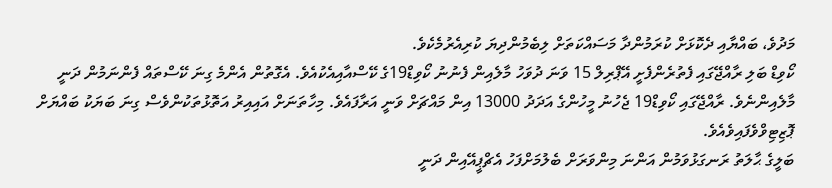މަދުވެ، ބައްޔާއި ދެކޮޅަށް ކުރަމުންދާ މަސައްކަތަށް ލިބެމުންދިޔަ ކުރިއެރުމެކެވެ.
ކޯވިޑް ބަލި ރާއްޖޭގައި ފެތުރެންފެށީ އޭޕްރިލް 15 ވަނަ ދުވަހު މާލެއިން ފެނުނު ކޯވިޑް19ގެ ކޭސްއާއިއެކުއެވެ. އެގޮތުން އެންމެ ގިނަ ކޭސްތައް ފެންނަމުން ދަނީ މާލެއިންނެވެ. ރާއްޖޭގައި ކޯވިޑް19 ޖެހުނު މީހުންގެ އަދަދު 13000 އިން މައްޗަށް ވަނީ އަރާފައެވެ. މިހާތަނަށް އައިއިރު އަތޮޅުތަކުންވެސް ގިނަ ބަޔަކު ބައްޔަށް ޕޮޒިޓިވްވެފައިވެއެވެ.
ބަލީގެ ޙާލަތު ރަނގަޅުވަމުން އަންނަ މިންވަރަށް ބެލުމަށްފަހު އެޗްޕީއޭއިން ދަނީ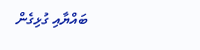ބައްޔާއި ގުޅިގެން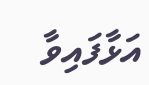އަޅާފައިވާ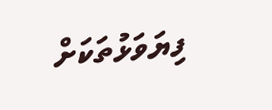ފިޔަވަޅުތަކަށް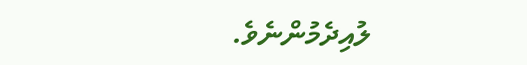ލުއިދެމުންނެވެ.